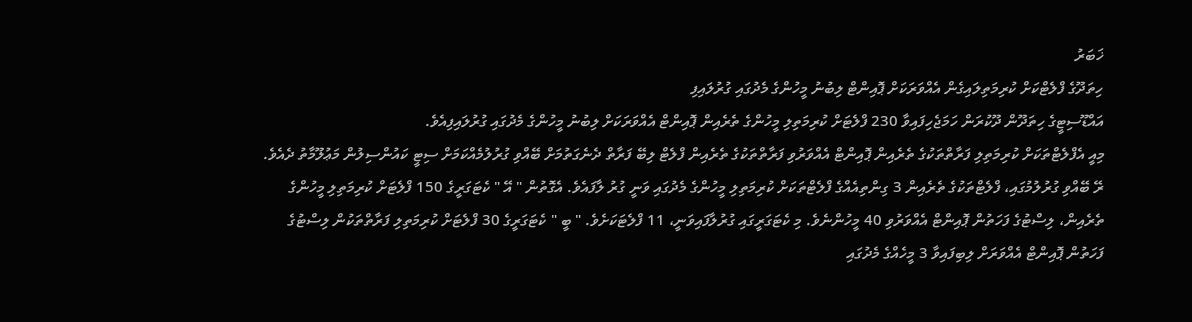ޚަބަރު
ހިތަދޫގެ ފްލެޓްކަށް ކުރިމަތިލައިގެން އެއްވަރަކަށް ޕޮއިންޓް ލިބުނު މީހުންގެ މެދުގައި ގުރުލައިފި
އައްޑޫސިޓީގެ ހިތަދޫން ދޫކުރަން ހަމަޖެހިފައިވާ 230 ފްލެޓަށް ކުރިމަތިލި މީހުންގެ ތެރެއިން ޕޮއިންޓް އެއްވަރަކަށް ލިބުނު މީހުންގެ މެދުގައި ގުރުލައިފިއެވެ.
މިއީ އެފްލެޓްތަކަށް ކުރިމަތިލި ފަރާތްތަކުގެ ތެރެއިން ޕޮއިންޓް އެއްވަރުވި ފަރާތްތަކުގެ ތެރެއިން ފްލެޓް ލިބޭ ފަރާތް ދެނެގަތުމަށް ބޭއްވި ގުރުލުމެއްކަމަށް ސިޓީ ކައުންސިލުން މަޢުލޫމާތު ދެއެވެ.
ރޭ ބޭއްވި ގުރުލުމުގައި، ފްލެޓްތަކުގެ ތެރެއިން 3 ގިންތިއެއްގެ ފްލެޓްތަކަށް ކުރިމަތިލި މީހުންގެ މެދުގައި ވަނީ ގުރު ލާފައެވެ. އެގޮތުން " އޭ " ކެޓަގަރީގެ 150 ފްލެޓަށް ކުރިމަތިލި މީހުންގެ ތެރެއިން، ލިސްޓުގެ ފަހަތުން ޕޮއިންޓް އެއްވަރުވި 40 މީހުންނެވެ. މި ކެޓަގަރީގައި ގުރުލާފައިވަނީ، 11 ފްލެޓަކަށެވެ. " ބީ " ކެޓަގަރީގެ 30 ފްލެޓަށް ކުރިމަތިލި ފަރާތްތަކުން ލިސްޓުގެ ފަހަތުން ޕޮއިންޓް އެއްވަރަށް ލިބިފައިވާ 3 މީހެއްގެ މެދުގައި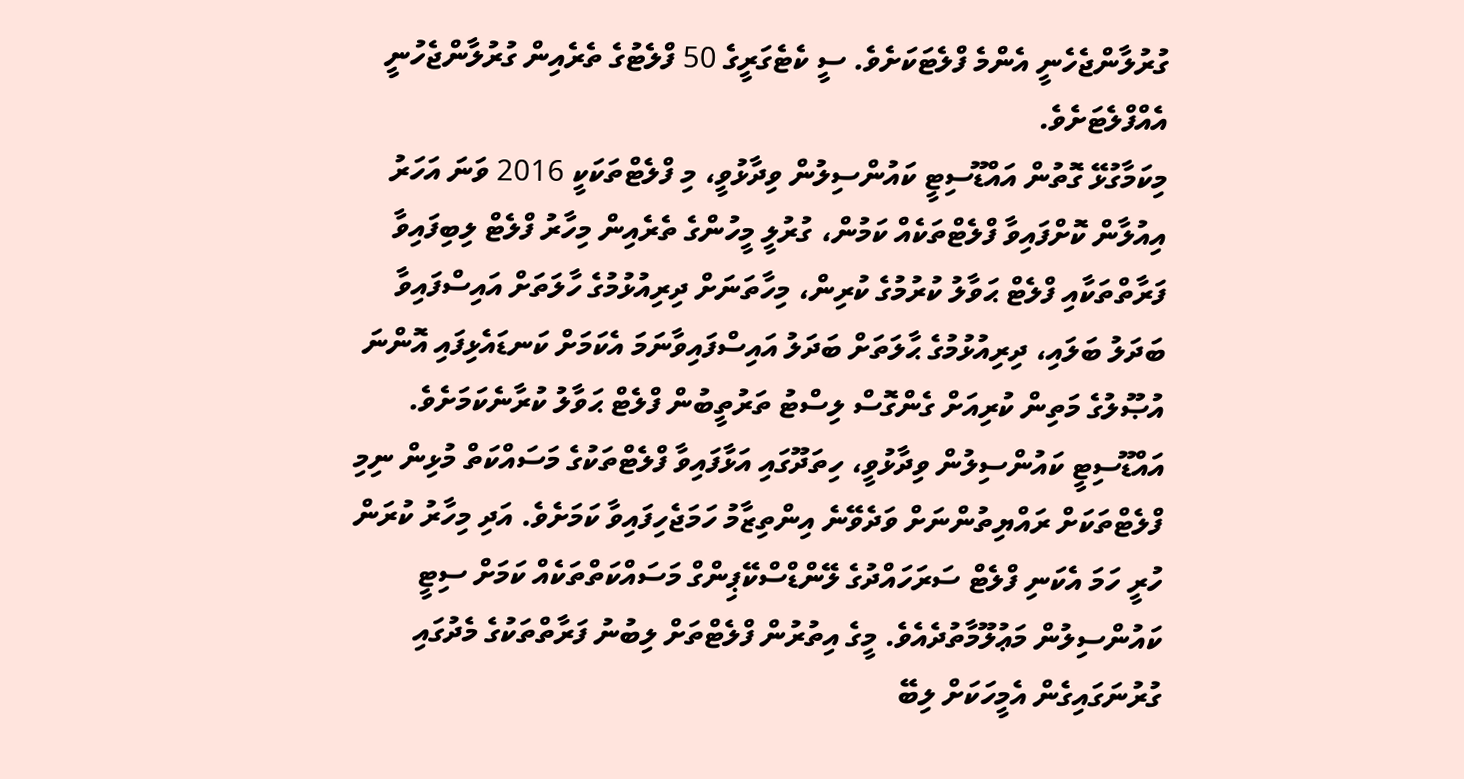ގުރުލާންޖެހެނީ އެންމެ ފްލެޓަކަށެވެ. ސީ ކެޓެގަރީގެ 50 ފްލެޓުގެ ތެރެއިން ގުރުލާންޖެހުނީ އެއްފްލެޓަށެވެ.
މިކަމާގުޅޭ ގޮތުން އައްޑޫސިޓީ ކައުންސިލުން ވިދާޅުވީ، މި ފްލެޓްތަކަކީ 2016 ވަނަ އަހަރު އިއުލާން ކޮށްފައިވާ ފްލެޓްތަކެއް ކަމުން، ގުރުލީ މީހުންގެ ތެރެއިން މިހާރު ފްލެޓް ލިބިފައިވާ ފަރާތްތަކާއި ފްލެޓް ޙަވާލު ކުރުމުގެ ކުރިން، މިހާތަނަށް ދިރިއުޅުމުގެ ހާލަތަށް އައިސްފައިވާ ބަދަލު ބަލައި، ދިރިއުޅުމުގެ ޙާލަތަށް ބަދަލު އައިސްފައިވާނަމަ އެކަމަށް ކަނޑައެޅިފައި އޮންނަ އުޞޫލުގެ މަތިން ކުރިއަށް ގެންގޮސް ލިސްޓު ތަރުތީބުން ފްލެޓް ޙަވާލު ކުރާނެކަމަށެވެ.
އައްޑޫސިޓީ ކައުންސިލުން ވިދާޅުވީ، ހިތަދޫގައި އަޅާފައިވާ ފްލެޓްތަކުގެ މަސައްކަތް މުޅިން ނިމި ފްލެޓްތަކަށް ރައްޔިތުންނަށް ވަދެވޭނެ އިންތިޒާމު ހަމަޖެހިފައިވާ ކަމަށެވެ. އަދި މިހާރު ކުރަން ހުރީ ހަމަ އެކަނި ފްލެޓް ސަރަހައްދުގެ ލޭންޑްސްކޭޕިންގް މަސައްކަތްތަކެއް ކަމަށް ސިޓީ ކައުންސިލުން މަޢުލޫމާތުދެއެވެ. މީގެ އިތުރުން ފްލެޓްތަށް ލިބުނު ފަރާތްތަކުގެ މެދުގައި ގުރުނަގައިގެން އެމީހަކަށް ލިބޭ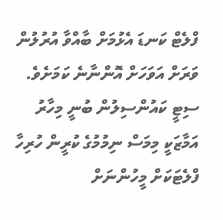ފްލެޓް ކަނޑަ އެޅުމަށް ބާއްވާ އުރުލުން ވަރަށް އަވަހަށް އޮންނާނެ ކަމަށެވެ. ސިޓީ ކައުންސިލުން ބުނީ މިހާރު އަމާޒަކީ މިމަސް ނިމުމުގެ ކުރީން ހުރިހާ ފްލެޓަކަށް މީހުންނަށް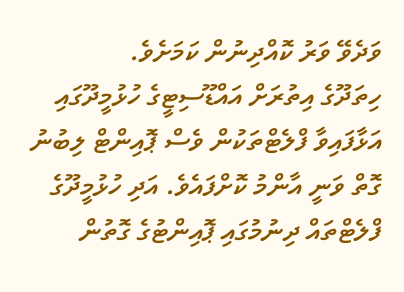ވަދެވޭ ވަރު ކޮއްދިނުން ކަމަށެވެ.
ހިތަދޫގެ އިތުރަށް އައްޑޫސިޓީގެ ހުޅުމީދޫގައި އަޅާފައިވާ ފްލެޓްތަކުން ވެސް ޕޮއިންޓް ލިބުނު ގޮތް ވަނީ އާންމު ކޮށްފައެވެ. އަދި ހުޅުމީދޫގެ ފްލެޓްތައް ދިނުމުގައި ޕޮއިންޓުގެ ގޮތުން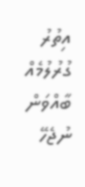އިތުރު ގުރުލުމެއް ބާއްވަން ނުޖެހޭ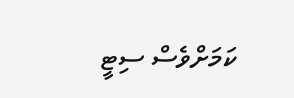ކަމަށްވެސް ސިޓީ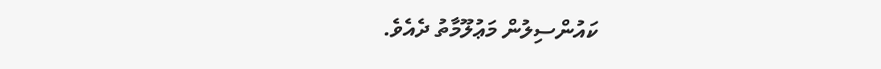ކައުންސިލުން މަޢުލޫމާތު ދެއެވެ.